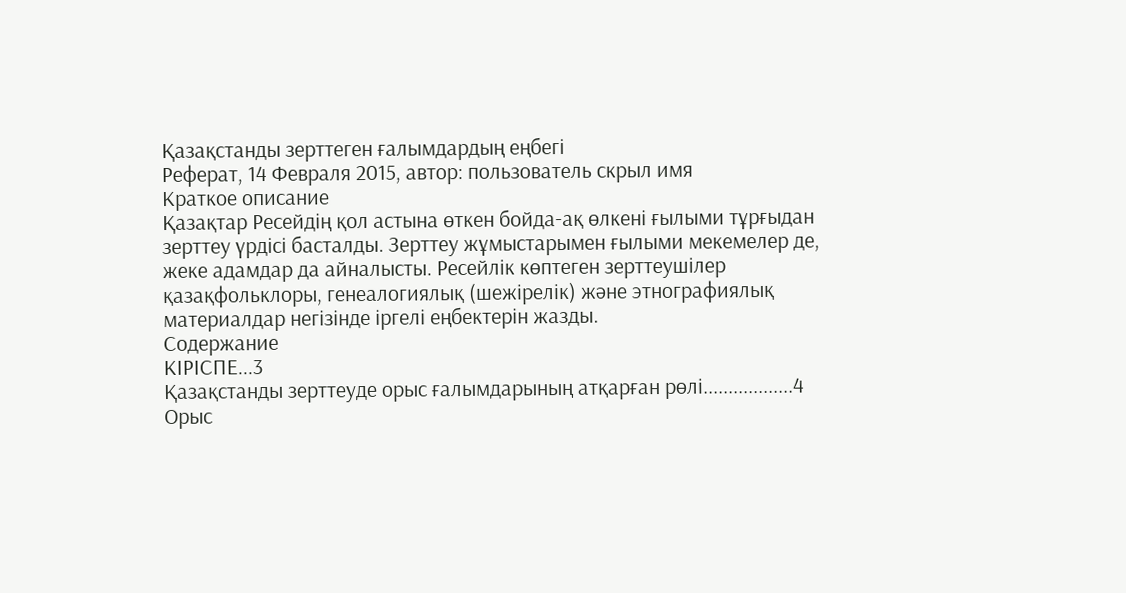Қазақстанды зерттеген ғалымдардың еңбегі
Реферат, 14 Февраля 2015, автор: пользователь скрыл имя
Краткое описание
Қазақтар Ресейдің қол астына өткен бойда-ақ өлкені ғылыми тұрғыдан зерттеу үрдісі басталды. Зерттеу жұмыстарымен ғылыми мекемелер де, жеке адамдар да айналысты. Ресейлік көптеген зерттеушілер қазақфольклоры, генеалогиялық (шежірелік) және этнографиялық материалдар негізінде іргелі еңбектерін жазды.
Содержание
КІРІСПЕ...3
Қазақстанды зерттеуде орыс ғалымдарының атқарған рөлі..................4
Орыс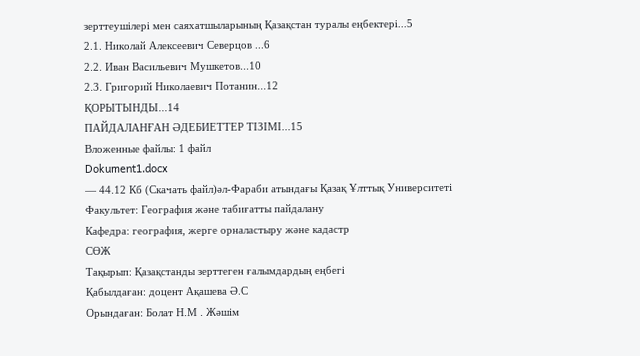зерттеушілері мен саяхатшыларының Қазақстан туралы еңбектері...5
2.1. Николай Алексеевич Северцов ...6
2.2. Иван Васильевич Мушкетов...10
2.3. Григорий Николаевич Потанин...12
ҚОРЫТЫНДЫ...14
ПАЙДАЛАНҒАН ӘДЕБИЕТТЕР ТІЗІМІ...15
Вложенные файлы: 1 файл
Dokument1.docx
— 44.12 Кб (Скачать файл)әл-Фараби атындағы Қазақ Ұлттық Университеті
Факультет: География және табиғатты пайдалану
Кафедра: география, жерге орналастыру және кадастр
СӨЖ
Тақырып: Қазақстанды зерттеген ғалымдардың еңбегі
Қабылдаған: доцент Ақашева Ә.С
Орындаған: Болат Н.М . Жәшім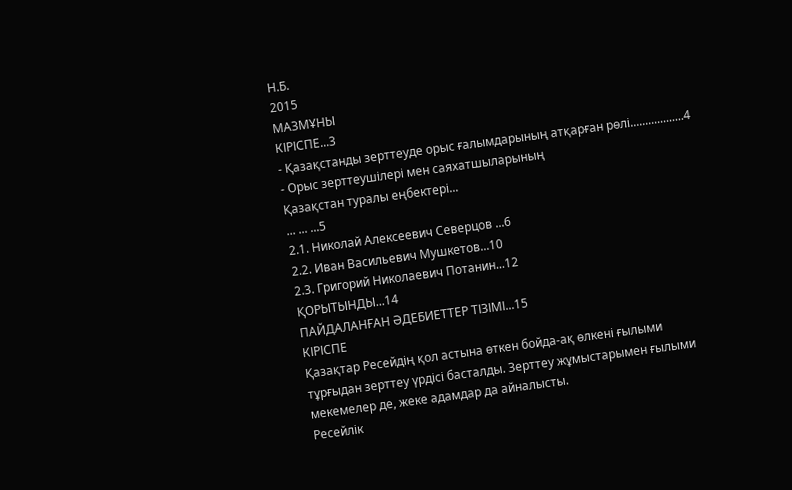Н.Б.
2015
МАЗМҰНЫ
КІРІСПЕ...3
- Қазақстанды зерттеуде орыс ғалымдарының атқарған рөлі..................4
- Орыс зерттеушілері мен саяхатшыларының
Қазақстан туралы еңбектері...
... ... ...5
2.1. Николай Алексеевич Северцов ...6
2.2. Иван Васильевич Мушкетов...10
2.3. Григорий Николаевич Потанин...12
ҚОРЫТЫНДЫ...14
ПАЙДАЛАНҒАН ӘДЕБИЕТТЕР ТІЗІМІ...15
КІРІСПЕ
Қазақтар Ресейдің қол астына өткен бойда-ақ өлкені ғылыми
тұрғыдан зерттеу үрдісі басталды. Зерттеу жұмыстарымен ғылыми
мекемелер де, жеке адамдар да айналысты.
Ресейлік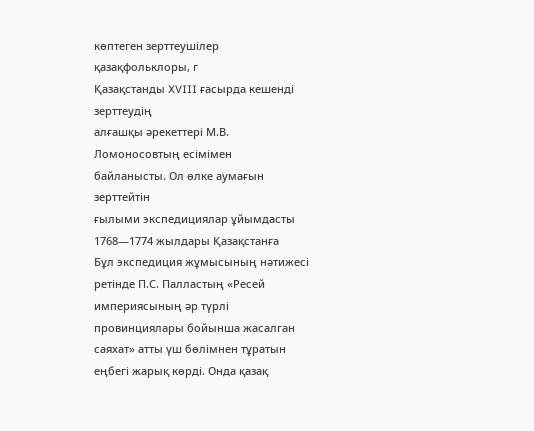көптеген зерттеушілер қазақфольклоры, г
Қазақстанды XVIII ғасырда кешенді зерттеудің
алғашқы әрекеттері М.В. Ломоносовтың есімімен
байланысты. Ол өлке аумағын зерттейтін
ғылыми экспедициялар ұйымдасты
1768—1774 жылдары Қазақстанға
Бұл экспедиция жұмысының нәтижесі ретінде П.С. Палластың «Ресей империясының әр түрлі провинциялары бойынша жасалган саяхат» атты үш бөлімнен тұратын еңбегі жарық көрді. Онда қазақ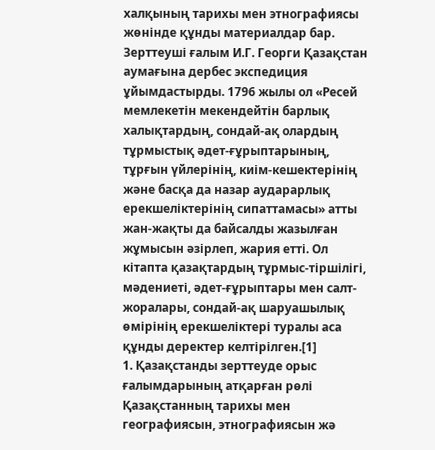халқының тарихы мен этнографиясы жөнінде құнды материалдар бар.
Зерттеуші ғалым И.Г. Георги Қазақстан аумағына дербес экспедиция ұйымдастырды. 1796 жылы ол «Ресей мемлекетін мекендейтін барлық халықтардың, сондай-ақ олардың тұрмыстық әдет-ғұрыптарының, тұрғын үйлерінің, киім-кешектерінің және басқа да назар аударарлық ерекшеліктерінің сипаттамасы» атты жан-жақты да байсалды жазылған жұмысын әзірлеп, жария етті. Ол кітапта қазақтардың тұрмыс-тіршілігі, мәдениеті, әдет-ғұрыптары мен салт-жоралары, сондай-ақ шаруашылық өмірінің ерекшеліктері туралы аса құнды деректер келтірілген.[1]
1. Қазақстанды зерттеуде орыс ғалымдарының атқарған рөлі
Қазақстанның тарихы мен географиясын, этнографиясын жә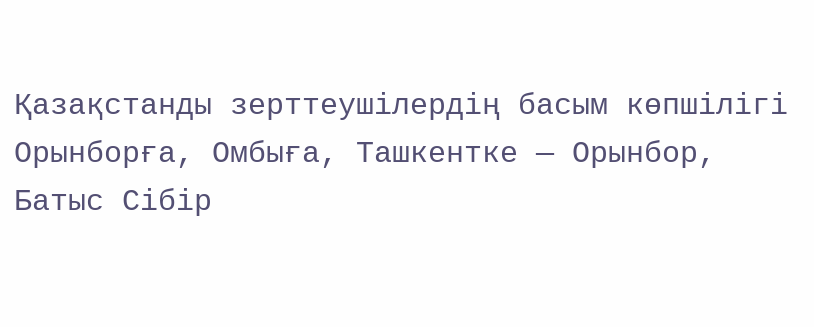Қазақстанды зерттеушілердің басым көпшілігі
Орынборға, Омбыға, Ташкентке — Орынбор,
Батыс Сібір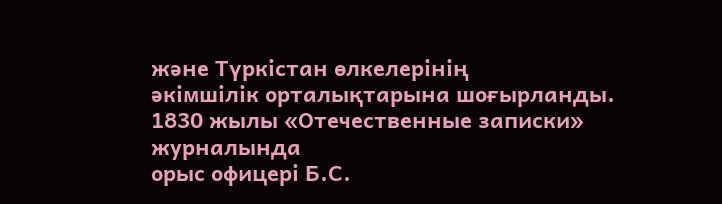және Түркістан өлкелерінің
әкімшілік орталықтарына шоғырланды.
1830 жылы «Отечественные записки» журналында
орыс офицері Б.С.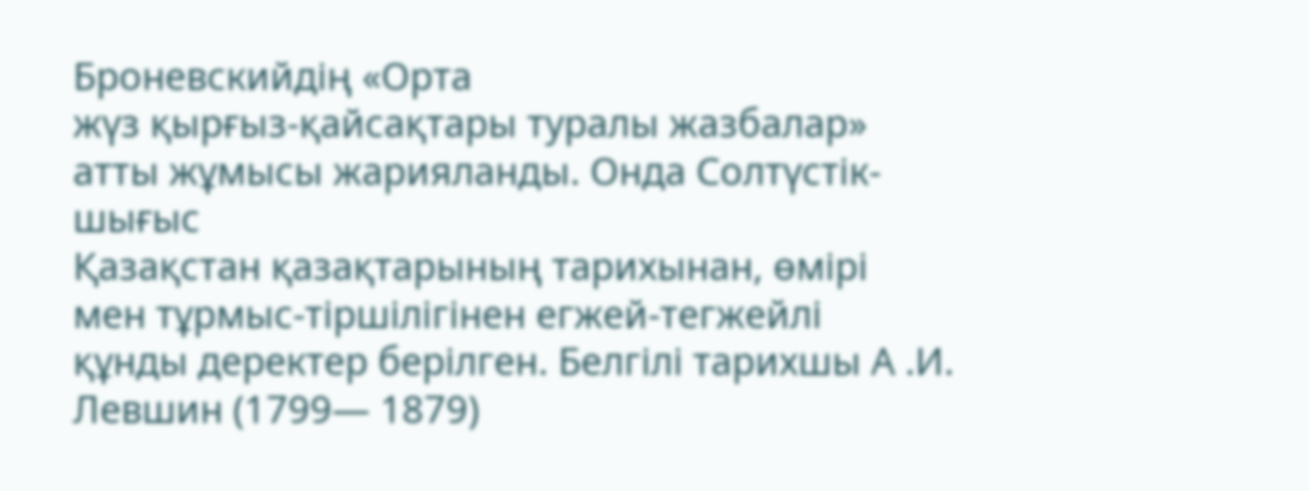Броневскийдің «Орта
жүз қырғыз-қайсақтары туралы жазбалар»
атты жұмысы жарияланды. Онда Солтүстік-шығыс
Қазақстан қазақтарының тарихынан, өмірі
мен тұрмыс-тіршілігінен егжей-тегжейлі
құнды деректер берілген. Белгілі тарихшы А .И. Левшин (1799— 1879)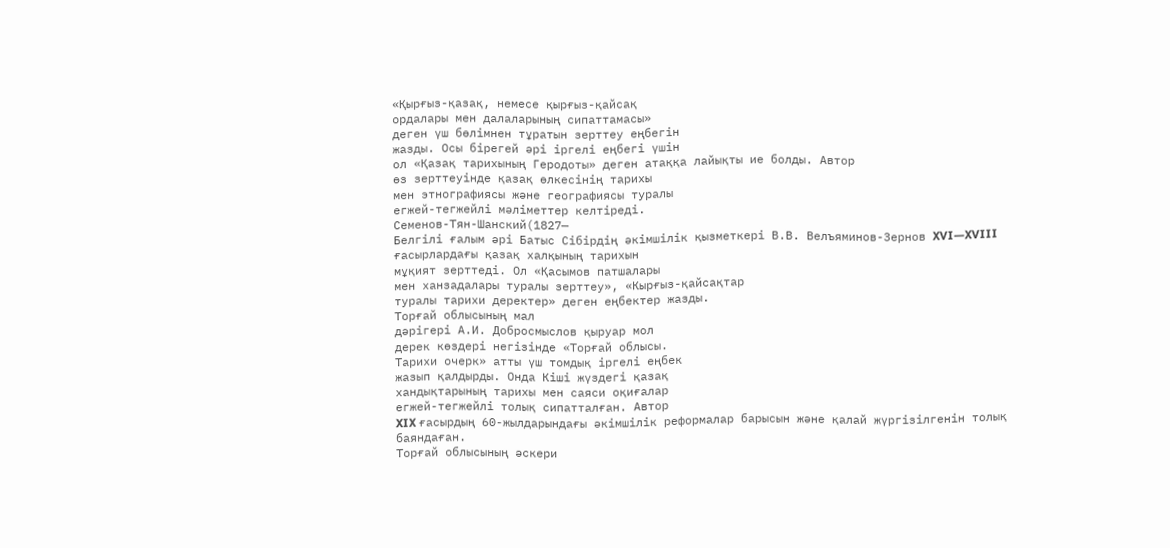«Қырғыз-қазақ, немесе қырғыз-қайсақ
ордалары мен далаларының сипаттамасы»
деген үш бөлімнен тұратын зерттеу еңбегін
жазды. Осы бірегей әрі іргелі еңбегі үшін
ол «Қазақ тарихының Геродоты» деген атаққа лайықты ие болды. Автор
өз зерттеуінде қазақ өлкесінің тарихы
мен этнографиясы және географиясы туралы
егжей-тегжейлі мәліметтер келтіреді.
Семенов-Тян-Шанский(1827—
Белгілі ғалым әрі Батыс Сібірдің әкімшілік қызметкері В.В. Велъяминов-Зернов XVI—XVIII
ғасырлардағы қазақ халқының тарихын
мұқият зерттеді. Ол «Қасымов патшалары
мен ханзадалары туралы зерттеу», «Кырғыз-қайсақтар
туралы тарихи деректер» деген еңбектер жазды.
Торғай облысының мал
дәрігері А.И. Добросмыслов қыруар мол
дерек көздері негізінде «Торғай облысы.
Тарихи очерк» атты үш томдық іргелі еңбек
жазып қалдырды. Онда Кіші жүздегі қазақ
хандықтарының тарихы мен саяси оқиғалар
егжей-тегжейлі толық сипатталған. Автор
XIX ғасырдың 60-жылдарындағы әкімшілік реформалар барысын және қалай жүргізілгенін толық
баяндаған.
Торғай облысының әскери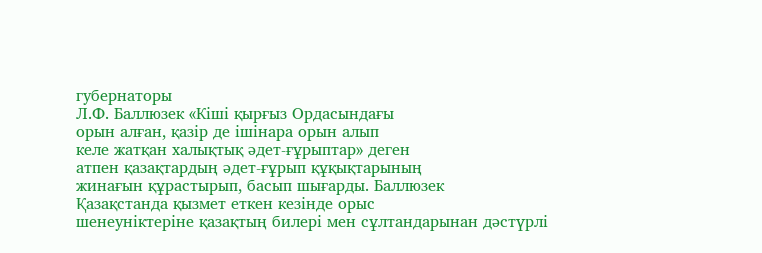губернаторы
Л.Ф. Баллюзек «Кіші қырғыз Ордасындағы
орын алған, қазір де ішінара орын алып
келе жатқан халықтық әдет-ғұрыптар» деген
атпен қазақтардың әдет-ғұрып құқықтарының
жинағын құрастырып, басып шығарды. Баллюзек
Қазақстанда қызмет еткен кезінде орыс
шенеуніктеріне қазақтың билері мен сұлтандарынан дәстүрлі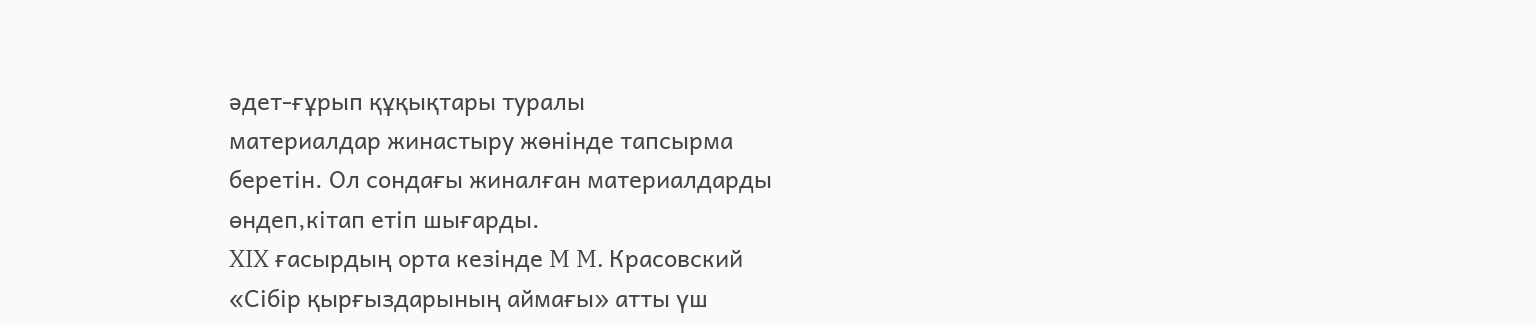әдет-ғұрып құқықтары туралы
материалдар жинастыру жөнінде тапсырма
беретін. Ол сондағы жиналған материалдарды
өндеп,кітап етіп шығарды.
XIX ғасырдың орта кезінде M M. Красовский
«Сібір қырғыздарының аймағы» атты үш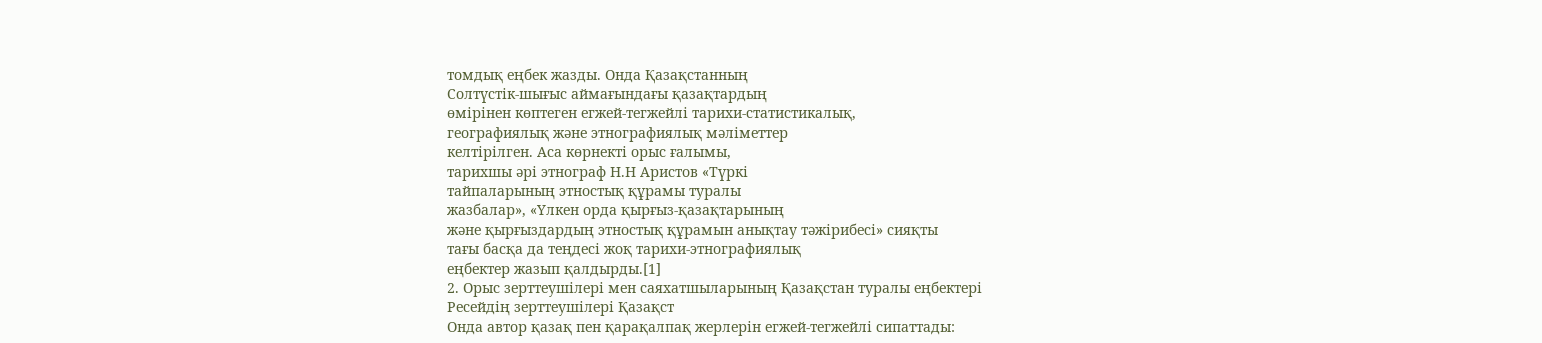томдық еңбек жазды. Онда Қазақстанның
Солтүстік-шығыс аймағындағы қазақтардың
өмірінен көптеген егжей-тегжейлі тарихи-статистикалық,
географиялық және этнографиялық мәліметтер
келтірілген. Аса көрнекті орыс ғалымы,
тарихшы әрі этнограф Н.Н Аристов «Түркі
тайпаларының этностық құрамы туралы
жазбалар», «Үлкен орда қырғыз-қазақтарының
және қырғыздардың этностық құрамын анықтау тәжірибесі» сияқты
тағы басқа да теңдесі жоқ тарихи-этнографиялық
еңбектер жазып қалдырды.[1]
2. Орыс зерттеушілері мен саяхатшыларының Қазақстан туралы еңбектері
Ресейдің зерттеушілері Қазақст
Онда автор қазақ пен қарақалпақ жерлерін егжей-тегжейлі сипаттады: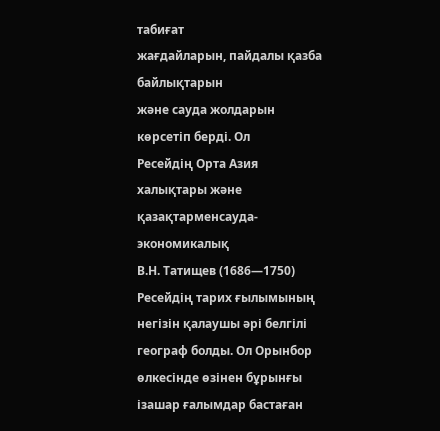табиғат
жағдайларын, пайдалы қазба байлықтарын
және сауда жолдарын көрсетіп берді. Ол
Ресейдің Орта Азия халықтары және қазақтарменсауда-экономикалық
В.Н. Татищев (1686—1750) Ресейдің тарих ғылымының негізін қалаушы әрі белгілі географ болды. Ол Орынбор өлкесінде өзінен бұрынғы ізашар ғалымдар бастаған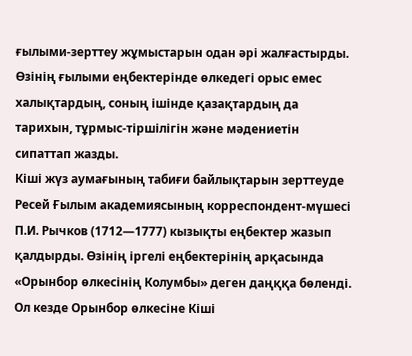ғылыми-зерттеу жұмыстарын одан әрі жалғастырды. Өзінің ғылыми еңбектерінде өлкедегі орыс емес халықтардың, соның ішінде қазақтардың да тарихын, тұрмыс-тіршілігін және мәдениетін сипаттап жазды.
Кіші жүз аумағының табиғи байлықтарын зерттеуде Ресей Ғылым академиясының корреспондент-мүшесі П.И. Рычков (1712—1777) кызықты еңбектер жазып қалдырды. Өзінің іргелі еңбектерінің арқасында «Орынбор өлкесінің Колумбы» деген даңққа бөленді. Ол кезде Орынбор өлкесіне Кіші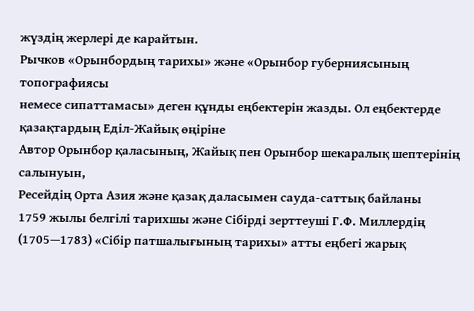жүздің жерлері де карайтын.
Рычков «Орынбордың тарихы» және «Орынбор губерниясының топографиясы
немесе сипаттамасы» деген құнды еңбектерін жазды. Ол еңбектерде
қазақтардың Еділ-Жайық өңіріне
Автор Орынбор қаласының, Жайық пен Орынбор шекаралық шептерінің салынуын,
Ресейдің Орта Азия және қазақ даласымен сауда-саттық байланы
1759 жылы белгілі тарихшы және Сібірді зерттеуші Г.Ф. Миллердің (1705—1783) «Сібір патшалығының тарихы» атты еңбегі жарық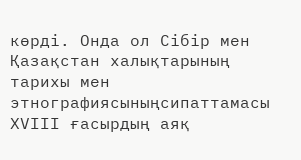көрді. Онда ол Сібір мен Қазақстан халықтарының тарихы мен этнографиясыныңсипаттамасы
XVIII ғасырдың аяқ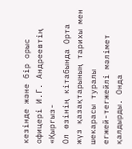кезінде және бір орыс офицері И.Г. Андреевтің «Қыргыз-
Ол өзінің кітабында Орта жүз қазақтарының тарихы мен шекарасы туралы
егжей-тегжейлі мәлімет қалдырды. Онда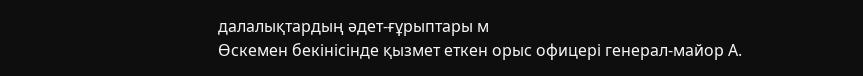далалықтардың әдет-ғұрыптары м
Өскемен бекінісінде қызмет еткен орыс офицері генерал-майор А.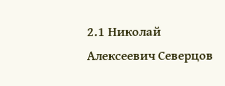2.1 Николай Алексеевич Северцов